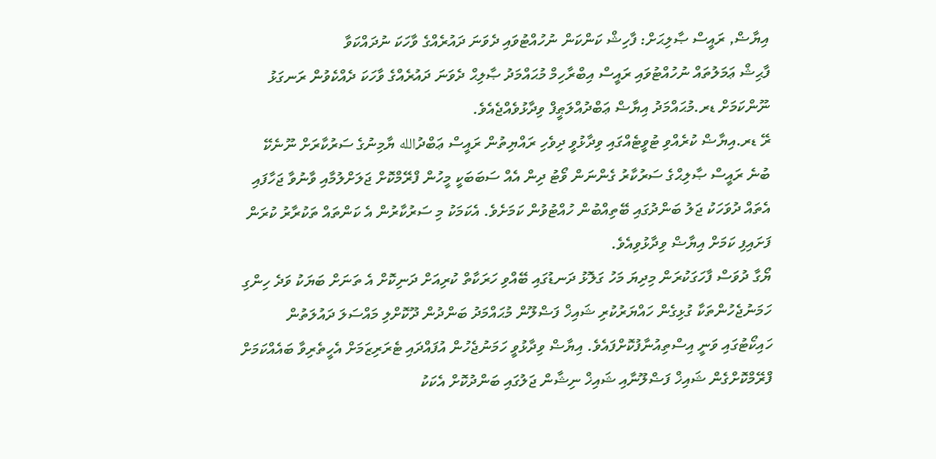އިޔާޟް, ރައީސް ޞާލިޙަށް: ފާހިޝް ކަންކަން ނުހުއްޓުވައި ދެވަނަ ދައުރެއްގެ ވާހަކަ ނުދައްކަވާ
ފާޙިޝް ޢަމަލުތައް ނުހުއްޓުވައި ރައީސް އިބްރާހިމް މުޙައްމަދު ޞާލިޙް ދެވަނަ ދައުރެއްގެ ވާހަކަ ދެއްކެވުން ރަނގަޅު ނޫންކަމަށް ޑރ.މުޙައްމަދު އިޔާޟް ޢަބްދުއްލަޠީފް ވިދާޅުވެއްޖެއެވެ.
ރޭ ޑރ.އިޔާޟް ކުރެއްވި ޓުވީޓެއްގައި ވިދާޅުވީ ދިވެހި ރައްޔިތުން ރައީސް ޢަބްދުالله ޔާމިނުގެ ސަރުކާރަށް ނޫނެކޭ ބުނެ ރައީސް ޞާލިޙްގެ ސަރުކާރު ގެންނަން ވޯޓު ދިން އެއް ސަބަބަކީ މީހުން ފްރޭމްކޮށް ޖަލަށްލުމާއި ވާނުވާ ޖަހާފައި އެތައް ދުވަހަކު ޖަލު ބަންދުގައި ބޭތިއްބުން ހުއްޓުވުން ކަމަށެވެ. އެކަމަކު މި ސަރުކާރުން އެ ކަންތައް ތަކުރާރު ކުރަން ފަށައިފި ކަމަށް އިޔާޟް ވިދާޅުވިއެވެ.
ޔޯގާ ދުވަސް ފާހަގަކުރަން މިދިޔަ މަހު ގަލޮޅު ދަނޑުގައި ބޭއްވި ހަރަކާތް ކުރިއަށް ދަނިކޮށް އެ ތަނަށް ބަޔަކު ވަދެ ހިންގި ހަމަނުޖެހުންތަކާ ގުޅިގެން ހައްޔަރުކުރި ޝައިޚް ފަޟްލޫން މުޙައްމަދު ބަންދުން ދޫކޮށްލި މައްސަލަ ދައުލަތުން ހައިކޯޓުގައި ވަނީ އިސްތިއުނާފުކޮށްފައެވެ. އިޔާޟް ވިދާޅުވީ ހަމަނުޖެހުން އުފައްދައި ޓެރަރިޒަމަށް އެހީތެރިވާ ބައެއްކަމަށް ފްރޭމްކޮށްގެން ޝައިޚް ފަޟްލޫނާއި ޝައިޚް ނިޝާން ޖަލުގައި ބަންދުކޮށް އެކަކު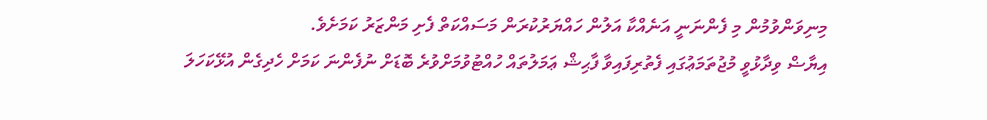މިނިވަންވުމުން މި ފެންނަނީ އަނެއްކާ އަލުން ހައްޔަރުކުރަން މަސައްކަތް ފެށި މަންޒަރު ކަމަށެވެ.
އިޔާޟް ވިދާޅުވީ މުޖުތަމަޢުގައި ފެތުރިފައިވާ ފާޙިޝް ޢަމަލުތައް ހުއްޓުވުމަށްވުރެ ބޮޑަށް ނުފެންނަ ކަމަށް ހެދިގެން އުޅޭކަހަލަ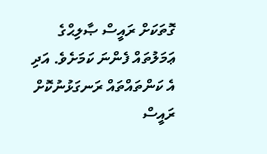ގޮތަކަށް ރައީސް ޞާލިޙްގެ ޢަމަލުތައް ފެންނަ ކަމަށެވެ. އަދި އެ ކަންތައްތައް ރަނގަޅުނުކޮށް ރައީސް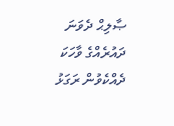ޞާލިޙް ދެވަނަ ދައުރެއްގެ ވާހަކަ ދެއްކެވުން ރަގަޅު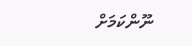ނޫންކަމަށް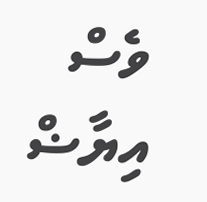ވެސް އިޔާޟް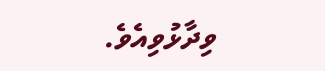ވިދާޅުވިއެވެ.